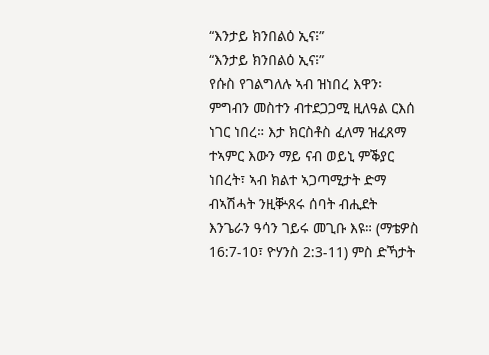“እንታይ ክንበልዕ ኢና፧”
“እንታይ ክንበልዕ ኢና፧”
የሱስ የገልግለሉ ኣብ ዝነበረ እዋን፡ ምግብን መስተን ብተደጋጋሚ ዚለዓል ርእሰ ነገር ነበረ። እታ ክርስቶስ ፈለማ ዝፈጸማ ተኣምር እውን ማይ ናብ ወይኒ ምቕያር ነበረት፣ ኣብ ክልተ ኣጋጣሚታት ድማ ብኣሽሓት ንዚቝጸሩ ሰባት ብሒደት እንጌራን ዓሳን ገይሩ መጊቡ እዩ። (ማቴዎስ 16:7-10፣ ዮሃንስ 2:3-11) ምስ ድኻታት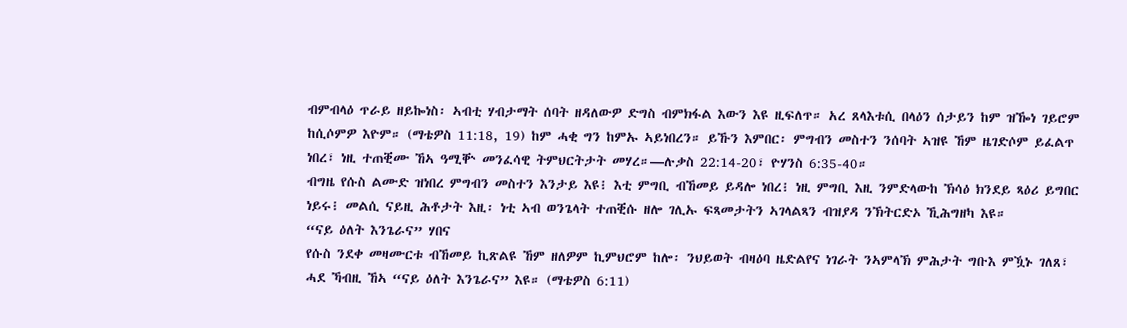ብምብላዕ ጥራይ ዘይኰነስ፡ ኣብቲ ሃብታማት ሰባት ዘዳለውዎ ድግስ ብምክፋል እውን እዩ ዚፍለጥ። አረ ጸላእቱሲ በላዕን ሰታይን ከም ዝዀነ ገይሮም ከሲሶምዎ እዮም። (ማቴዎስ 11:18, 19) ከም ሓቂ ግን ከምኡ ኣይነበረን። ይኹን እምበር፡ ምግብን መስተን ንሰባት ኣዝዩ ኸም ዜገድሶም ይፈልጥ ነበረ፣ ነዚ ተጠቒሙ ኸኣ ዓሚቝ መንፈሳዊ ትምህርትታት መሃረ።—ሉቃስ 22:14-20፣ ዮሃንስ 6:35-40።
ብግዜ የሱስ ልሙድ ዝነበረ ምግብን መስተን እንታይ እዩ፧ እቲ ምግቢ ብኸመይ ይዳሎ ነበረ፧ ነዚ ምግቢ እዚ ንምድላውከ ኽሳዕ ክንደይ ጻዕሪ ይግበር ነይሩ፧ መልሲ ናይዚ ሕቶታት እዚ፡ ነቲ ኣብ ወንጌላት ተጠቒሱ ዘሎ ገሊኡ ፍጻመታትን ኣገላልጻን ብዝያዳ ንኽትርድኦ ኺሕግዘካ እዩ።
“ናይ ዕለት እንጌራና” ሃበና
የሱስ ንደቀ መዛሙርቱ ብኸመይ ኪጽልዩ ኸም ዘለዎም ኪምህሮም ከሎ፡ ንህይወት ብዛዕባ ዜድልየና ነገራት ንኣምላኽ ምሕታት ግቡእ ምዃኑ ገለጸ፣ ሓደ ኻብዚ ኸኣ “ናይ ዕለት እንጌራና” እዩ። (ማቴዎስ 6:11)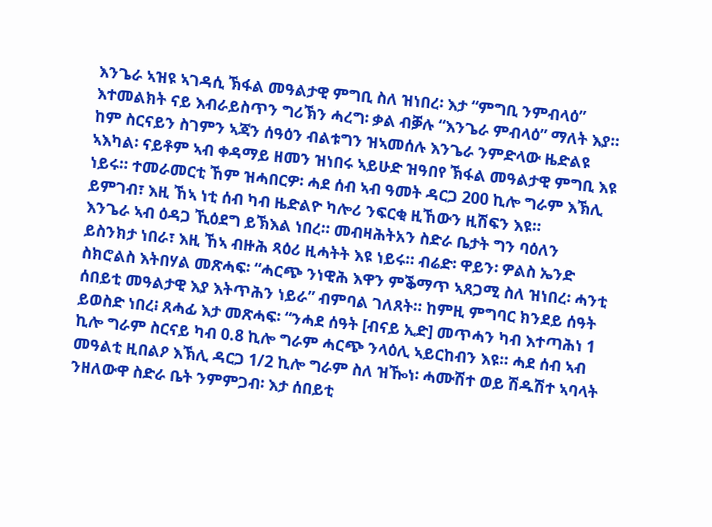እንጌራ ኣዝዩ ኣገዳሲ ኽፋል መዓልታዊ ምግቢ ስለ ዝነበረ፡ እታ “ምግቢ ንምብላዕ” እተመልክት ናይ እብራይስጥን ግሪኽን ሓረግ፡ ቃል ብቓሉ “እንጌራ ምብላዕ” ማለት እያ። ከም ስርናይን ስገምን ኣጃን ሰዓዕን ብልቱግን ዝኣመሰሉ እንጌራ ንምድላው ዜድልዩ ኣእካል፡ ናይቶም ኣብ ቀዳማይ ዘመን ዝነበሩ ኣይሁድ ዝዓበየ ኽፋል መዓልታዊ ምግቢ እዩ ነይሩ። ተመራመርቲ ኸም ዝሓበርዎ፡ ሓደ ሰብ ኣብ ዓመት ዳርጋ 200 ኪሎ ግራም እኽሊ ይምገብ፣ እዚ ኸኣ ነቲ ሰብ ካብ ዜድልዮ ካሎሪ ንፍርቂ ዚኸውን ዚሽፍን እዩ።
እንጌራ ኣብ ዕዳጋ ኺዕደግ ይኽእል ነበረ። መብዛሕትአን ስድራ ቤታት ግን ባዕለን ይስንክታ ነበራ፣ እዚ ኸኣ ብዙሕ ጻዕሪ ዚሓትት እዩ ነይሩ። ብሬድ፡ ዋይን፡ ዎልስ ኤንድ ስክሮልስ እትበሃል መጽሓፍ፡ “ሓርጭ ንነዊሕ እዋን ምቕማጥ ኣጸጋሚ ስለ ዝነበረ፡ ሓንቲ ሰበይቲ መዓልታዊ እያ እትጥሕን ነይራ” ብምባል ገለጸት። ከምዚ ምግባር ክንደይ ሰዓት ይወስድ ነበረ፧ ጸሓፊ እታ መጽሓፍ፡ “ንሓደ ሰዓት [ብናይ ኢድ] መጥሓን ካብ እተጣሕነ 1 ኪሎ ግራም ስርናይ ካብ 0.8 ኪሎ ግራም ሓርጭ ንላዕሊ ኣይርከብን እዩ። ሓደ ሰብ ኣብ መዓልቲ ዚበልዖ እኽሊ ዳርጋ 1/2 ኪሎ ግራም ስለ ዝዀነ፡ ሓሙሽተ ወይ ሽዱሽተ ኣባላት ንዘለውዋ ስድራ ቤት ንምምጋብ፡ እታ ሰበይቲ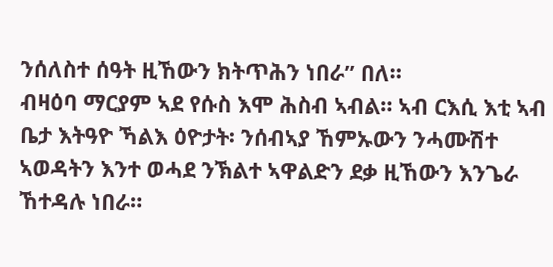ንሰለስተ ሰዓት ዚኸውን ክትጥሕን ነበራ” በለ።
ብዛዕባ ማርያም ኣደ የሱስ እሞ ሕስብ ኣብል። ኣብ ርእሲ እቲ ኣብ ቤታ እትዓዮ ኻልእ ዕዮታት፡ ንሰብኣያ ኸምኡውን ንሓሙሽተ ኣወዳትን እንተ ወሓደ ንኽልተ ኣዋልድን ደቃ ዚኸውን እንጌራ ኸተዳሉ ነበራ።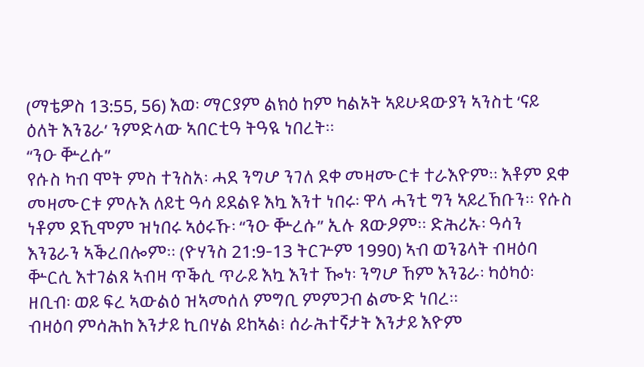(ማቴዎስ 13:55, 56) እወ፡ ማርያም ልክዕ ከም ካልኦት ኣይሁዳውያን ኣንስቲ ‘ናይ ዕለት እንጌራ’ ንምድላው ኣበርቲዓ ትዓዪ ነበረት።
“ንዑ ቝረሱ”
የሱስ ካብ ሞት ምስ ተንስአ፡ ሓደ ንግሆ ንገለ ደቀ መዛሙርቱ ተራእዮም። እቶም ደቀ መዛሙርቱ ምሉእ ለይቲ ዓሳ ይደልዩ እኳ እንተ ነበሩ፡ ዋላ ሓንቲ ግን ኣይረኸቡን። የሱስ ነቶም ደኺሞም ዝነበሩ ኣዕሩኹ፡ “ንዑ ቝረሱ” ኢሉ ጸውዖም። ድሕሪኡ፡ ዓሳን እንጌራን ኣቕረበሎም። (ዮሃንስ 21:9-13 ትርጕም 1990) ኣብ ወንጌላት ብዛዕባ ቝርሲ እተገልጸ ኣብዛ ጥቕሲ ጥራይ እኳ እንተ ዀነ፡ ንግሆ ኸም እንጌራ፡ ካዕካዕ፡ ዘቢብ፡ ወይ ፍረ ኣውልዕ ዝኣመሰለ ምግቢ ምምጋብ ልሙድ ነበረ።
ብዛዕባ ምሳሕከ እንታይ ኪበሃል ይከኣል፧ ሰራሕተኛታት እንታይ እዮም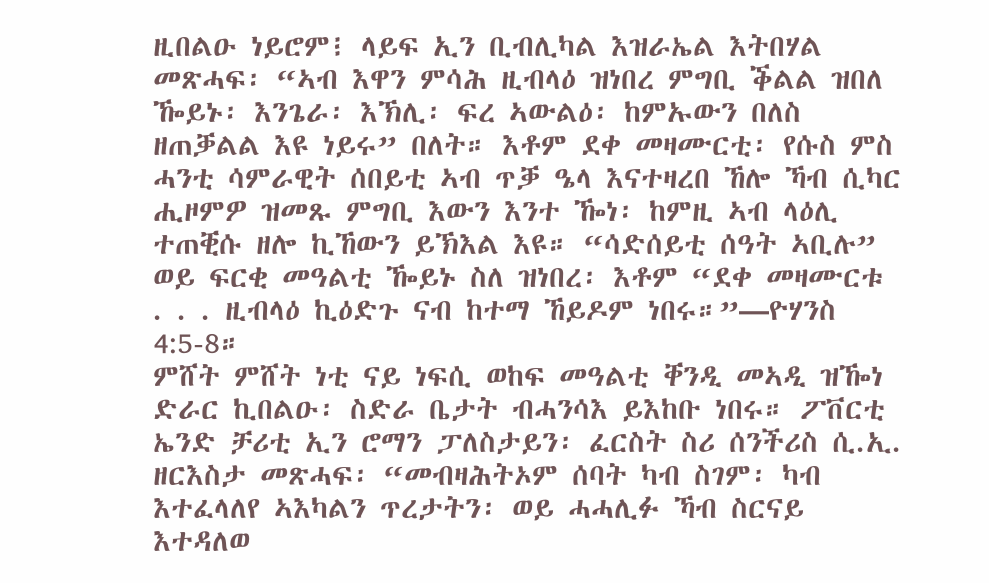ዚበልዑ ነይሮም፧ ላይፍ ኢን ቢብሊካል እዝራኤል እትበሃል መጽሓፍ፡ “ኣብ እዋን ምሳሕ ዚብላዕ ዝነበረ ምግቢ ቕልል ዝበለ ዀይኑ፡ እንጌራ፡ እኽሊ፡ ፍረ ኣውልዕ፡ ከምኡውን በለስ ዘጠቓልል እዩ ነይሩ” በለት። እቶም ደቀ መዛሙርቲ፡ የሱስ ምስ ሓንቲ ሳምራዊት ሰበይቲ ኣብ ጥቓ ዔላ እናተዛረበ ኸሎ ኻብ ሲካር ሒዞምዎ ዝመጹ ምግቢ እውን እንተ ዀነ፡ ከምዚ ኣብ ላዕሊ ተጠቒሱ ዘሎ ኪኸውን ይኽእል እዩ። “ሳድሰይቲ ሰዓት ኣቢሉ” ወይ ፍርቂ መዓልቲ ዀይኑ ስለ ዝነበረ፡ እቶም “ደቀ መዛሙርቱ . . . ዚብላዕ ኪዕድጉ ናብ ከተማ ኸይዶም ነበሩ።”—ዮሃንስ 4:5-8።
ምሸት ምሸት ነቲ ናይ ነፍሲ ወከፍ መዓልቲ ቐንዲ መኣዲ ዝዀነ ድራር ኪበልዑ፡ ስድራ ቤታት ብሓንሳእ ይእከቡ ነበሩ። ፖቨርቲ ኤንድ ቻሪቲ ኢን ሮማን ፓለስታይን፡ ፈርስት ስሪ ሰንችሪስ ሲ.ኢ. ዘርእስታ መጽሓፍ፡ “መብዛሕትኦም ሰባት ካብ ስገም፡ ካብ እተፈላለየ ኣእካልን ጥረታትን፡ ወይ ሓሓሊፉ ኻብ ስርናይ እተዳለወ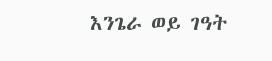እንጌራ ወይ ገዓት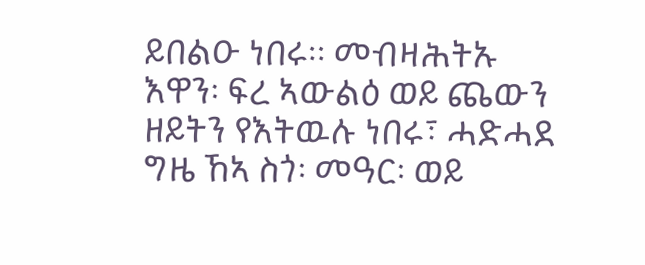ይበልዑ ነበሩ። መብዛሕትኡ እዋን፡ ፍረ ኣውልዕ ወይ ጨውን ዘይትን የእትዉሉ ነበሩ፣ ሓድሓደ ግዜ ኸኣ ስጎ፡ መዓር፡ ወይ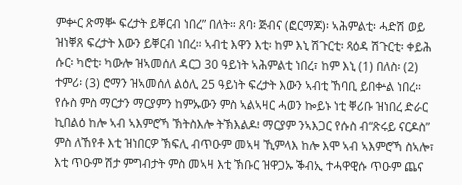ምቍር ጽማቝ ፍረታት ይቐርብ ነበረ” በለት። ጸባ፡ ጅብና (ፎርማጆ)፡ ኣሕምልቲ፡ ሓድሽ ወይ ዝነቐጸ ፍረታት እውን ይቐርብ ነበረ። ኣብቲ እዋን እቲ፡ ከም እኒ ሽጉርቲ፡ ጻዕዳ ሽጉርቲ፡ ቀይሕ ሱር፡ ካሮቲ፡ ካውሎ ዝኣመሰለ ዳርጋ 30 ዓይነት ኣሕምልቲ ነበረ፣ ከም እኒ (1) በለስ፡ (2) ተምሪ፡ (3) ሮማን ዝኣመሰለ ልዕሊ 25 ዓይነት ፍረታት እውን ኣብቲ ኸባቢ ይበቍል ነበረ።
የሱስ ምስ ማርታን ማርያምን ከምኡውን ምስ ኣልኣዛር ሓወን ኰይኑ ነቲ ቐሪቡ ዝነበረ ድራር ኪበልዕ ከሎ ኣብ ኣእምሮኻ ኽትስእሎ ትኽእልዶ፧ ማርያም ንኣእጋር የሱስ ብ“ጽሩይ ናርዶስ” ምስ ለኸየቶ እቲ ዝነበርዎ ኽፍሊ ብጥዑም መኣዛ ኺምላእ ከሎ እሞ ኣብ ኣእምሮኻ ስኣሎ፣ እቲ ጥዑም ሽታ ምግብታት ምስ መኣዛ እቲ ኽቡር ዝዋጋኡ ቕብኢ ተሓዋዊሱ ጥዑም ጨና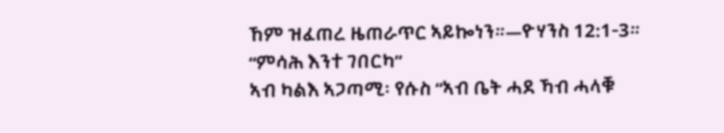ኸም ዝፈጠረ ዜጠራጥር ኣይኰነን።—ዮሃንስ 12:1-3።
“ምሳሕ እንተ ገበርካ”
ኣብ ካልእ ኣጋጣሚ፡ የሱስ “ኣብ ቤት ሓደ ኻብ ሓላቑ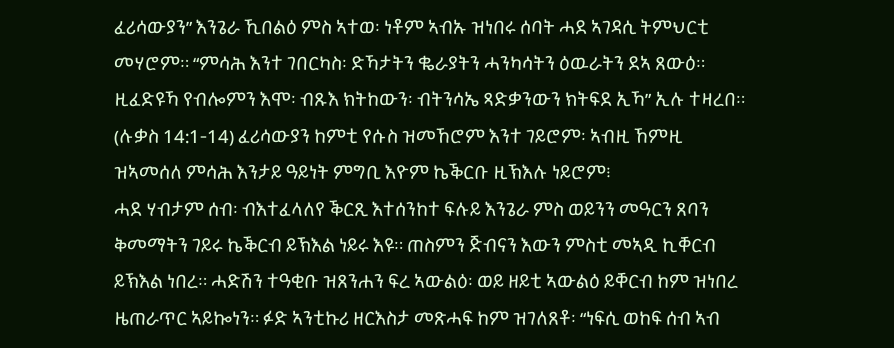ፈሪሳውያን” እንጌራ ኺበልዕ ምስ ኣተወ፡ ነቶም ኣብኡ ዝነበሩ ሰባት ሓደ ኣገዳሲ ትምህርቲ መሃሮም። “ምሳሕ እንተ ገበርካስ፡ ድኻታትን ቈራያትን ሓንካሳትን ዕዉራትን ደኣ ጸውዕ። ዚፈድዩኻ የብሎምን እሞ፡ ብጹእ ክትከውን፡ ብትንሳኤ ጻድቃንውን ክትፍደ ኢኻ” ኢሉ ተዛረበ። (ሉቃስ 14:1-14) ፈሪሳውያን ከምቲ የሱስ ዝመኸሮም እንተ ገይሮም፡ ኣብዚ ኸምዚ ዝኣመሰለ ምሳሕ እንታይ ዓይነት ምግቢ እዮም ኬቕርቡ ዚኽእሉ ነይሮም፧
ሓደ ሃብታም ሰብ፡ ብእተፈላለየ ቕርጺ እተሰንከተ ፍሉይ እንጌራ ምስ ወይንን መዓርን ጸባን ቅመማትን ገይሩ ኬቕርብ ይኽእል ነይሩ እዩ። ጠስምን ጅብናን እውን ምስቲ መኣዲ ኪቐርብ ይኽእል ነበረ። ሓድሽን ተዓቂቡ ዝጸንሐን ፍረ ኣውልዕ፡ ወይ ዘይቲ ኣውልዕ ይቐርብ ከም ዝነበረ ዜጠራጥር ኣይኰነን። ፉድ ኣንቲኩሪ ዘርእስታ መጽሓፍ ከም ዝገለጸቶ፡ “ነፍሲ ወከፍ ሰብ ኣብ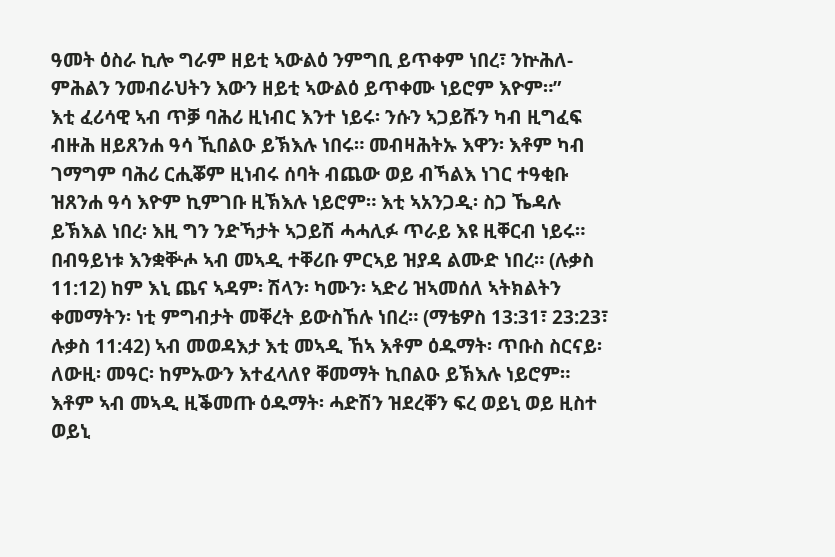ዓመት ዕስራ ኪሎ ግራም ዘይቲ ኣውልዕ ንምግቢ ይጥቀም ነበረ፣ ንኵሕለ-ምሕልን ንመብራህትን እውን ዘይቲ ኣውልዕ ይጥቀሙ ነይሮም እዮም።”
እቲ ፈሪሳዊ ኣብ ጥቓ ባሕሪ ዚነብር እንተ ነይሩ፡ ንሱን ኣጋይሹን ካብ ዚግፈፍ ብዙሕ ዘይጸንሐ ዓሳ ኺበልዑ ይኽእሉ ነበሩ። መብዛሕትኡ እዋን፡ እቶም ካብ ገማግም ባሕሪ ርሒቖም ዚነብሩ ሰባት ብጨው ወይ ብኻልእ ነገር ተዓቂቡ ዝጸንሐ ዓሳ እዮም ኪምገቡ ዚኽእሉ ነይሮም። እቲ ኣአንጋዲ፡ ስጋ ኼዳሉ ይኽእል ነበረ፡ እዚ ግን ንድኻታት ኣጋይሽ ሓሓሊፉ ጥራይ እዩ ዚቐርብ ነይሩ። በብዓይነቱ እንቋቝሖ ኣብ መኣዲ ተቐሪቡ ምርኣይ ዝያዳ ልሙድ ነበረ። (ሉቃስ 11:12) ከም እኒ ጨና ኣዳም፡ ሽላን፡ ካሙን፡ ኣድሪ ዝኣመሰለ ኣትክልትን ቀመማትን፡ ነቲ ምግብታት መቐረት ይውስኸሉ ነበረ። (ማቴዎስ 13:31፣ 23:23፣ ሉቃስ 11:42) ኣብ መወዳእታ እቲ መኣዲ ኸኣ እቶም ዕዱማት፡ ጥቡስ ስርናይ፡ ለውዚ፡ መዓር፡ ከምኡውን እተፈላለየ ቐመማት ኪበልዑ ይኽእሉ ነይሮም።
እቶም ኣብ መኣዲ ዚቕመጡ ዕዱማት፡ ሓድሽን ዝደረቐን ፍረ ወይኒ ወይ ዚስተ ወይኒ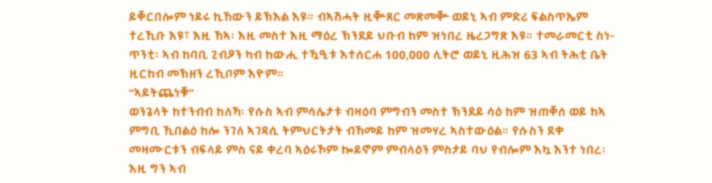ይቐርበሎም ነይሩ ኪኸውን ይኽእል እዩ። ብኣሽሓት ዚቝጸር መጽመቝ ወይኒ ኣብ ምድሪ ፍልስጥኤም ተረኺቡ እዩ፣ እዚ ኸኣ፡ እዚ መስተ እዚ ማዕረ ኽንደይ ህቡብ ከም ዝነበረ ዜረጋግጽ እዩ። ተመራመርቲ ስነ-ጥንቲ፡ ኣብ ከባቢ ጊብዖን ካብ ከውሒ ተዃዒቱ እተሰርሐ 100,000 ሊትሮ ወይኒ ዚሕዝ 63 ኣብ ትሕቲ ቤት ዚርከብ መኽዘን ረኺቦም እዮም።
“ኣይትጨነቑ”
ወንጌላት ከተንብብ ከለኻ፡ የሱስ ኣብ ምሳሌታቱ ብዛዕባ ምግብን መስተ ኽንደይ ሳዕ ከም ዝጠቐሰ ወይ ከኣ ምግቢ ኺበልዕ ከሎ ንገለ ኣገዳሲ ትምህርትታት ብኸመይ ከም ዝመሃረ ኣስተውዕል። የሱስን ደቀ መዛሙርቱን ብፍላይ ምስ ናይ ቀረባ ኣዕሩኾም ኰይኖም ምብላዕን ምስታይ ባህ የብሎም እኳ እንተ ነበረ፡ እዚ ግን ኣብ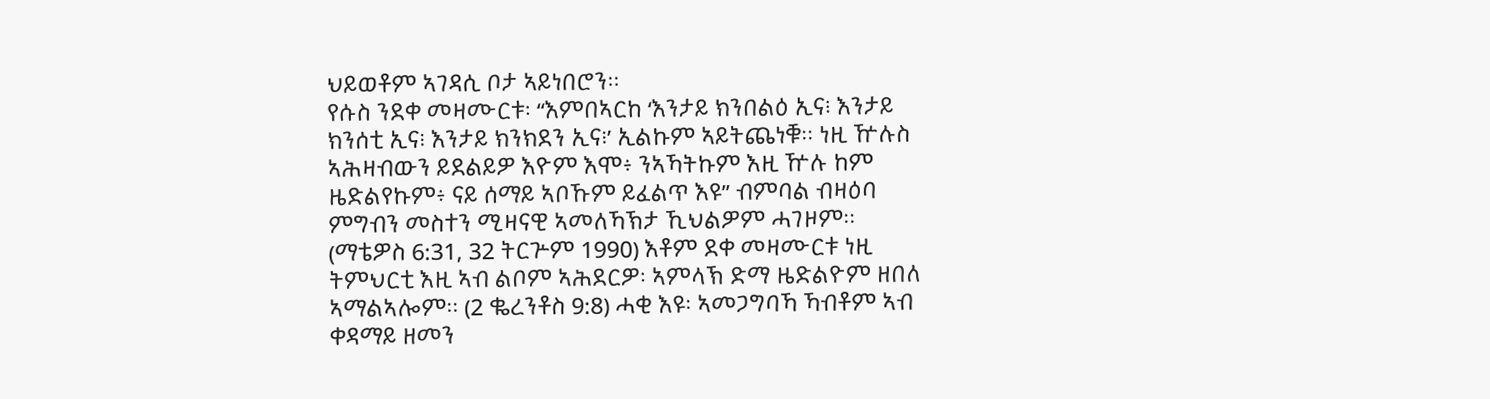ህይወቶም ኣገዳሲ ቦታ ኣይነበሮን።
የሱስ ንደቀ መዛሙርቱ፡ “እምበኣርከ ‘እንታይ ክንበልዕ ኢና፧ እንታይ ክንሰቲ ኢና፧ እንታይ ክንክደን ኢና፧’ ኢልኩም ኣይትጨነቑ። ነዚ ዅሉስ ኣሕዛብውን ይደልይዎ እዮም እሞ፥ ንኣኻትኩም እዚ ዅሉ ከም ዜድልየኩም፥ ናይ ሰማይ ኣቦኹም ይፈልጥ እዩ” ብምባል ብዛዕባ ምግብን መስተን ሚዛናዊ ኣመለኻኽታ ኺህልዎም ሓገዞም። (ማቴዎስ 6:31, 32 ትርጕም 1990) እቶም ደቀ መዛሙርቱ ነዚ ትምህርቲ እዚ ኣብ ልቦም ኣሕደርዎ፡ ኣምላኽ ድማ ዜድልዮም ዘበለ ኣማልኣሎም። (2 ቈረንቶስ 9:8) ሓቂ እዩ፡ ኣመጋግባኻ ኻብቶም ኣብ ቀዳማይ ዘመን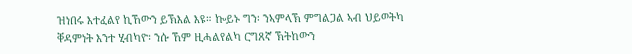ዝነበሩ እተፈልየ ኪኸውን ይኽእል እዩ። ኰይኑ ግን፡ ንኣምላኽ ምግልጋል ኣብ ህይወትካ ቐዳምነት እንተ ሂብካዮ፡ ንሱ ኸም ዚሓልየልካ ርግጸኛ ኽትከውን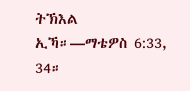ትኽእል ኢኻ።—ማቴዎስ 6:33, 34።